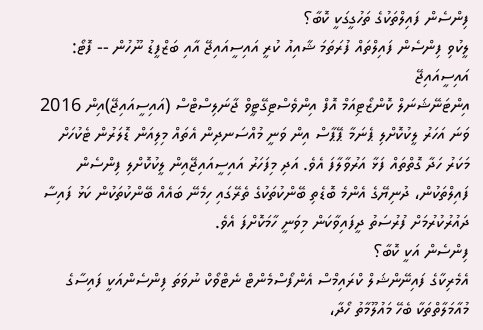ފިންސެން ފައިލްތަކުގެ ތަހުގީގަކީ ކޮބާ؟
ލީކުވި ފިންސެން ފައިލްތައް ފުރަތަމަ ޝާއިއު ކުރީ އައިސީއައިޖޭ އާއި ބަޒްފީޑު ނޫހުން -- ފޮޓޯ: އައިސީއައިޖޭ
އިންޓަނޭޝަނަލް ކޮންޒޯޓިއަމް އޮފް އިންވެސްޓިގޭޓީވް ޖާނަލިސްޓްސް (އައިސީއައިޖޭ)އިން 2016 ވަނަ އަހަރު ލީކުކޮށްލި ޕެނަމާ ޕޭޕާސް އިން ވަނީ މުއްސަނދިން އެތައް މިލިއަން ޑޮލަރުން ޓެކުހަށް މަކަރު ހަދާ ގޮތްތައް ފަޅާ އަރުވާލާފަ އެވެ. އަދި މިފަހަރު އައިސީއައިޖޭއިން ލީކުކޮށްލި ފިންސެން ފައިލްތަކުން، ދުނިޔޭގެ އެންމެ ބޮޑެތި ބޭންކުތަކުގެ ތެރޭގައި ހިމެނޭ ބައެއް ބޭންކުތަކުން ކަޅު ފައިސާ ދައުރުކުރުމަށް ފުރުސަތު ދީފައިވާކަން މިވަނީ ހާމަކޮށްފަ އެވެ.
ފިންސެން އަކީ ކޮބާ؟
އެމެރިކާގެ ފައިނޭންޝަލް ކްރައިމްސް އެންފޯސްމެންޓް ނެޓްވޯކް ނުވަތަ ފިންސެންއަކީ ފައިސާގެ މުއާމަލާތްތަކާ ބެހޭ މައުލޫމާތު ހޯދާ،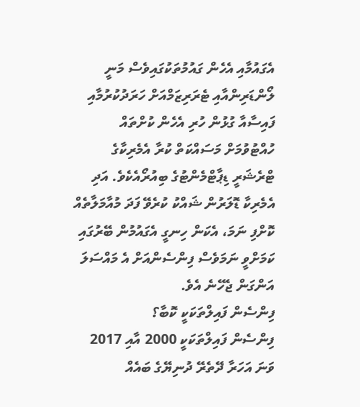އެގައުމާއި އެހެން ގައުމުތަކުގައިވެސް މަނީ ލޯންޑަރިންއާއި ޓެރަރިޒަމްއަށް ހަރަދުކުރުމާއި ފައިސާއާ ގުޅުން ހުރި އެހެން ކުށްތައް ހުއްޓުވުމަށް މަސައްކަތް ކުރާ އެމެރިކާގެ ޓްރެޝަރީ ޑިޕާޓްމެންޓުގެ ބިއުރޯއެކެވެ. އަދި އެމެރިކާ ޑޮލަރުން ޝައްކު ކުރެވޭ ފަދަ މުއާމަލާތެއް ކޮށްފި ނަމަ، އެކަން ހިނގީ އެގައުމުން ބޭރުގައި ކަމަށްވީ ނަމަވެސް ފިންސެންއަށް އެ މައްސަލަ އަންގަން ޖެހޭނެ އެވެ.
ފިންސެން ފައިލްތަކަކީ ކޮބާ؟
ފިންސެން ފައިލްތަކަކީ 2000 އާއި 2017 ވަނަ އަހަރާ ދޭތެރޭ ދުނިޔޭގެ ބައެއް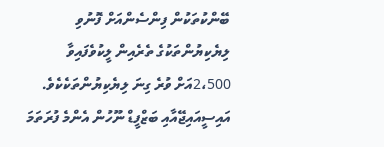ބޭންކުތަކުން ފިންސެންއަށް ފޮނުވި ލިޔެކިޔުންތަކުގެ ތެރެއިން ލީކުވެފައިވާ 2،500އަށް ވުރެ ގިނަ ލިޔެކިޔުންތަކެކެވެ.
އައިސީއައިޖޭއާއި ބަޒްފީޑް ނޫހުން އެންމެ ފުރަތަމަ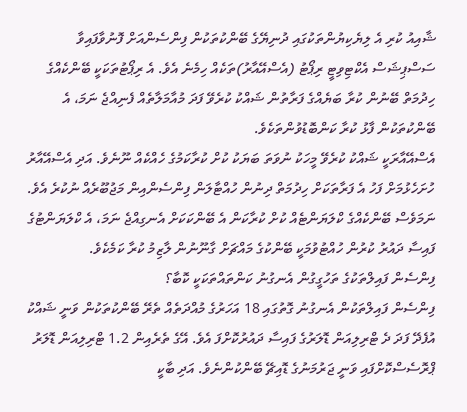ޝާއިއު ކުރި އެ ލިޔެކިޔުންތަކުގައި ދުނިޔޭގެ ބޭންކުތަކުން ފިންސެންއަށް ފޮނުވާފައިވާ ސަސްޕިޝަސް އެކްޓިވިޓީ ރިޕޯޓު (އެސްއޭއާރު)ތަކެއް ހިމެނެ އެވެ. އެ ރިޕޯޓުތަކަކީ ބޭންކެއްގެ ހިދުމަތް ބޭނުން ކުރާ ބަޔެއްގެ ފަރާތުން ޝައްކު ކުރެވޭ ފަދަ މުއާމަލާތެއް ފެނިއްޖެ ނަމަ، އެ ބޭންކުތަކުން ފާޅު ކުރާ ކަންބޮޑުވުންތަކެވެ.
އެސްއޭއާރަކީ ޝައްކު ކުރެވޭ މީހަކު ނުވަތަ ބަޔަކު ކުށް ކުރާކަމުގެ ހެއްކެއް ނޫނެވެ. އަދި އެސްއޭއާރު ހުށަހެޅުމަށް ފަހު އެ ފަރާތަކަށް ހިދުމަތް ދިނުން ހުއްޓާލަން ފިންސެންއިން މަޖުބޫރެއް ނުކުރެ އެވެ. ނަމަވެސް ބޭންކެއްގެ ކްލަޔަންޓެއް ކުށް ކުރާކަން އެ ބޭންކަކަށް އެނގިއްޖެ ނަމަ، އެ ކްލަޔަންޓުގެ ފައިސާ ދައުރު ކުރުން ހުއްޓުވުމަކީ ބޭންކުގެ މައްޗަށް ގާނޫނުން ލާޒިމު ކުރާ ކަމެކެވެ.
ފިންސެން ފައިލްތަކުގެ ތަހުގީގުން އެނގުނު ކަންތައްތަކަކީ ކޮބާ؟
ފިންސެން ފައިލްތަކުން އެނގުނު ގޮތުގައި 18 އަހަރުގެ މުއްދަތެއް ތެރޭ ބޭންކުތަކުން ވަނީ ޝައްކު އުފެދޭ ފަދަ ދެ ޓްރިލިއަން ޑޮލަރުގެ ފައިސާ ދައުރުކޮށްފަ އެވެ. އޭގެ ތެރެއިން 1.2 ޓްރިލިއަން ޑޮލަރު ޕްރޮސެސްކޮށްފައި ވަނީ ޖަރުމަނުގެ ޑޮއިޗޭ ބޭންކުންނެވެ. އަދި ބާކީ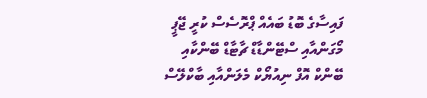ފައިސާގެ ބޮޑު ބައެއް ޕްރޮސެސް ކުރީ ޖޭޕީ މޯގަންއާއި ސްޓޭންޑާޑް ޗާޓާޑް ބޭންކާއި ބޭންކް އޮފް ނިއުޔޯކް މެލަންއާއި ބާކްލޭސް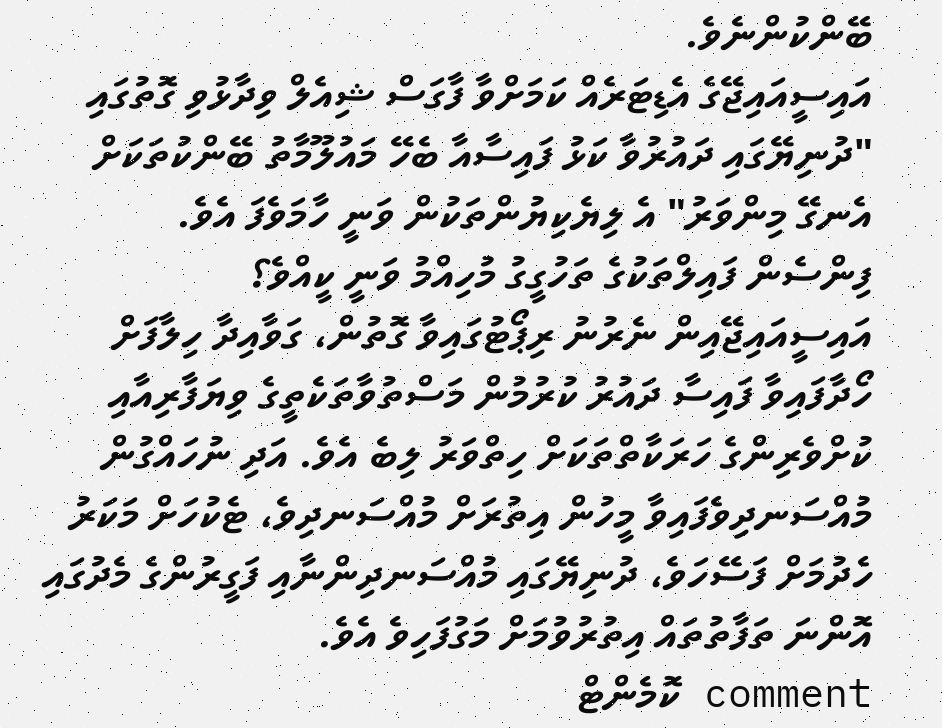ބޭންކުންނެވެ.
އައިސީއައިޖޭގެ އެޑިޓަރެއް ކަމަށްވާ ފާގަސް ޝިއެލް ވިދާޅުވި ގޮތުގައި "ދުނިޔޭގައި ދައުރުވާ ކަޅު ފައިސާއާ ބެހޭ މައުލޫމާތު ބޭންކުތަކަށް އެނގޭ މިންވަރު" އެ ލިޔެކިޔުންތަކުން ވަނީ ހާމަވެފަ އެވެ.
ފިންސެން ފައިލްތަކުގެ ތަހުގީގު މުހިއްމު ވަނީ ކީއްވެ؟
އައިސީއައިޖޭއިން ނެރުނު ރިޕޯޓުގައިވާ ގޮތުން، ގަވާއިދާ ހިލާފަށް ހޯދާފައިވާ ފައިސާ ދައުރު ކުރުމުން މަސްތުވާތަކެތީގެ ވިޔަފާރިއާއި ކުށްވެރިންގެ ހަރަކާތްތަކަށް ހިތްވަރު ލިބެ އެވެ. އަދި ނުހައްގުން މުއްސަނދިވެފައިވާ މީހުން އިތުރަށް މުއްސަނދިވެ، ޓެކުހަށް މަކަރު ހެދުމަށް ފަސޭހަވެ، ދުނިޔޭގައި މުއްސަނދިންނާއި ފަގީރުންގެ މެދުގައި އޮންނަ ތަފާތުތައް އިތުރުވުމަށް މަގުފަހިވެ އެވެ.
comment ކޮމެންޓް